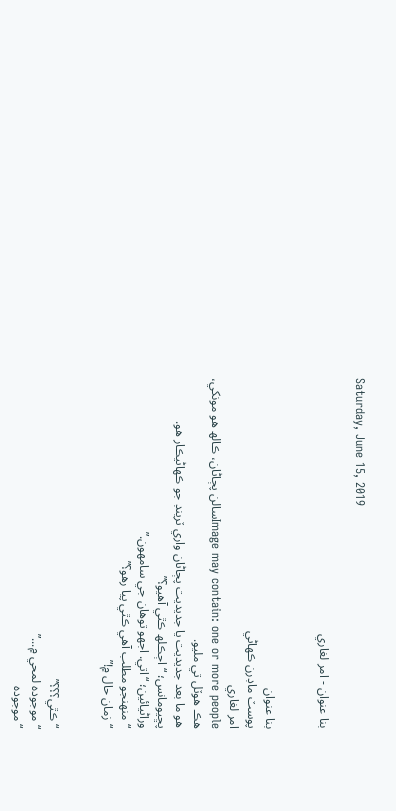Saturday, June 15, 2019

بنا عنوان - امر لغاري


بنا عنوان
پوسٽ ماڊرن ڪھاڻي
امر لغاري
Image may contain: one or more peopleسالن پڄاڻان، ڪالھ ھو مونکي، ھڪ ھوٽل تي مليو.
ھو ما بعد جديديت يا جديديت پڄاڻان واري ٽرينڊ جو ڪھاڻيڪار ھو.
پڇيومانس؛ “اڄڪلھ ڪٿي آھيو؟”
وراڻيائين؛ “اتي. اجھو توھان جي سامھون.”
“منھنجو مطلب آھي ڪٿي پيا رھو؟”
“زمان حال ۾!”


“ڪٿي؟؟؟”
“موجوده لمحي ۾...”
“موجوده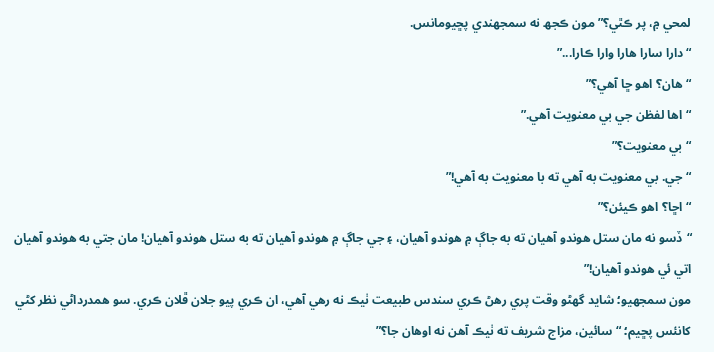لمحي ۾، پر ڪٿي؟” مون ڪجھ نه سمجھندي پڇيومانس.
“دارا سارا ھارا وارا ڪارا...”
“ھان؟ اھو ڇا آھي؟”
“اھا لفظن جي بي معنويت آھي.”
“بي معنويت؟”
“جي. بي معنويت به آھي ته با معنويت به آھي!”
“اڇا؟ اھو ڪيئن؟”
“ڏسو نه مان ستل ھوندو آھيان ته به جاڳ ۾ ھوندو آھيان، ۽ جي جاڳ ۾ ھوندو آھيان ته به ستل ھوندو آھيان! مان جتي به ھوندو آھيان اتي ئي ھوندو آھيان!”
مون سمجھيو؛ شايد گھڻو وقت پري رھڻ ڪري سندس طبيعت ٺيڪ نه رھي آھي، ان ڪري پيو جلان ڦلان ڪري. سو ھمدرداڻي نظر کڻي کانئس پڇيم؛ “سائين، مزاج شريف ته ٺيڪ آھن نه اوھان جا؟”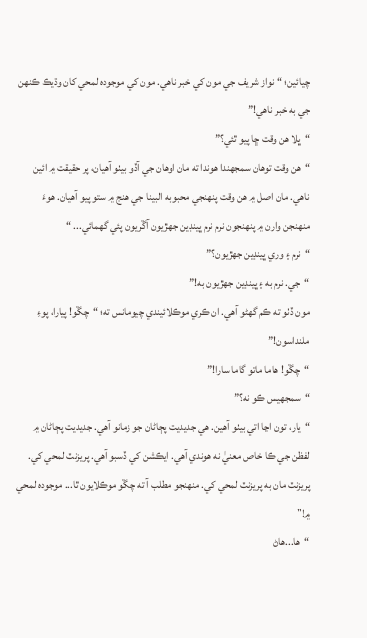چيائين؛ “نواز شريف جي مون کي خبر ناھي. مون کي موجوده لمحي کان وڌيڪ ڪنھن جي به خبر ناھي!”
“ڀلا ھن وقت ڇا پيو ٿئي؟”
“ھن وقت توھان سمجھندا ھوندا ته مان اوھان جي آڏو بيٺو آھيان، پر حقيقت ۾ ائين ناھي. مان اصل ۾ ھن وقت پنھنجي محبوبه البينا جي ھنج ۾ ستو پيو آھيان. ھوءَ منھنجن وارن ۾ پنھنجون نرم نرم ڀينڊين جھڙيون آڱريون پئي گھمائي... “
“نرم ۽ وري ڀينڊين جھڙيون؟”
“جي. نرم به ۽ ڀينڊين جھڙيون به!”
مون ڏٺو ته ڪم گھڻو آھي. ان ڪري موڪلائيندي چيومانس ته؛ “چڱو! پيارا، پوءِ ملنداسون!”
“چڱو! ھاما ماتو گاما سارا!”
“سمجھيس ڪو نه؟”
“يار، تون اڃا اتي بيٺو آھين. ھي جديديت پڄاڻان جو زمانو آھي. جديديت پڄاڻان ۾ لفظن جي ڪا خاص معنيٰ نه ھوندي آھي. ايڪشن کي ڏسبو آھي. پريزنٽ لمحي کي. پريزنٽ مان به پريزنٽ لمحي کي. منھنجو مطلب آ ته چڱو موڪلايون ٿا... موجوده لمحي ۾!”
“ھا...ھاڻ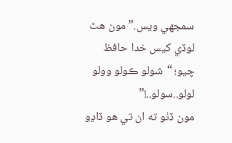سمجھي ويس.” مون ھٿ لوڏي کيس خدا حافظ چيو؛ “شولو ڪولو وولو لولو..سولو..!”
مون ڏٺو ته ان تي ھو ڏاڍو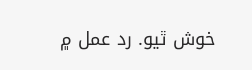خوش ٿيو. رد عمل ۾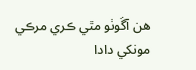ھن آڱوٺو مٿي ڪري مرڪي مونکي دادا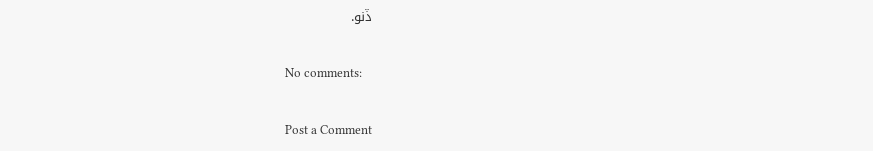ڏنو.

No comments:

Post a Comment